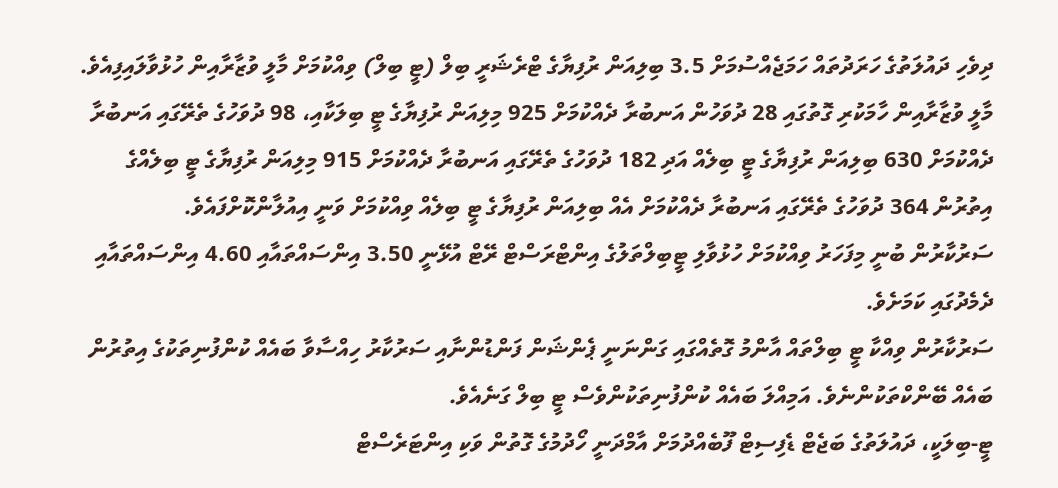ދިވެހި ދައުލަތުގެ ހަރަދުތައް ހަމަޖެއްސުމަށް 3.5 ބިލިއަން ރުފިޔާގެ ޓްރެޝަރީ ބިލް (ޓީ ބިލް) ވިއްކުމަށް މާލީ ވުޒާރާއިން ހުޅުވާލައިފިއެވެ.
މާލީ ވުޒާރާއިން ހާމަކުރި ގޮތުގައި 28 ދުވަހުން އަނބުރާ ދެއްކުމަށް 925 މިލިއަން ރުފިޔާގެ ޓީ ބިލަކާއި، 98 ދުވަހުގެ ތެރޭގައި އަނބުރާ ދެއްކުމަށް 630 ބިލިއަން ރުފިޔާގެ ޓީ ބިލެއް އަދި 182 ދުވަހުގެ ތެރޭގައި އަނބުރާ ދެއްކުމަށް 915 މިލިއަން ރުފިޔާގެ ޓީ ބިލެއްގެ އިތުރުން 364 ދުވަހުގެ ތެރޭގައި އަނބުރާ ދެއްކުމަށް އެއް ބިލިއަން ރުފިޔާގެ ޓީ ބިލެއް ވިއްކުމަށް ވަނީ އިއުލާންކޮށްފައެވެ.
ސަރުކާރުން ބުނީ މިފަހަރު ވިއްކުމަށް ހުޅުވާލި ޓީބިލްތަލުގެ އިންޓްރަސްޓް ރޭޓް އުޅޭނީ 3.50 އިންސައްތައާއި 4.60 އިންސައްތައާއި ދެމެދުގައި ކަމަށެވެ.
ސަރުކާރުން ވިއްކާ ޓީ ބިލްތައް އާންމު ގޮތެއްގައި ގަންނަނީ ޕެންޝަން ފަންޑުންނާއި ސަރުކާރު ހިއްސާވާ ބައެއް ކުންފުނިތަކުގެ އިތުރުން ބައެއް ބޭންކްތަކުންނެވެ. އަމިއްލަ ބައެއް ކުންފުނިތަކުންވެސް ޓީ ބިލް ގަނެއެވެ.
ޓީ-ބިލަކީ، ދައުލަތުގެ ބަޖެޓް ޑެފިސިޓް ފޫބެއްދުމަށް އާމްދަނީ ހޯދުމުގެ ގޮތުން ވަކި އިންޓަރެސްޓް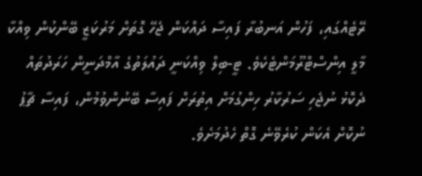ރޭޓެއްގައި، ފަހުން އަނބުރާ ފައިސާ ދައްކަން ޖެހޭ ގޮތަށް މަރުކަޒީ ބޭންކުން ވިއްކާ މާލީ އިންސްޓްރޫމަންޓެކެވެ. ޓީ-ބިލް ވިއްކަނީ ދައުލަތުގެ އާމްދަނީން ހަރަދުތައް ދެކޮޅު ނުޖެހި ސަރުކާރު ހިންގުމަށް އިތުރަށް ފައިސާ ބޭނުންވުމުން، ފައިސާ ޗާޕު ނުކޮށް އެކަން ކުރެވޭނެ ގޮތް ހެދުމަށެވެ.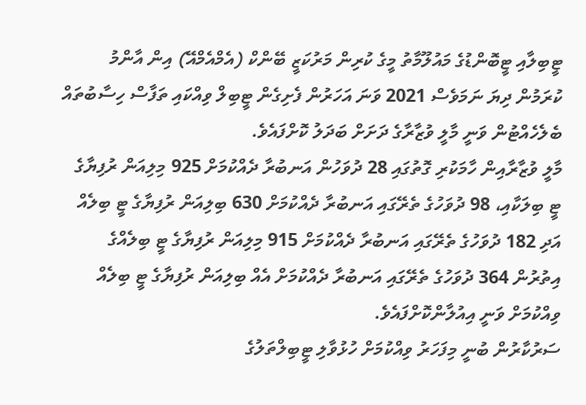ޓީބިލާއި ޓީބޮންޑުގެ މައުލޫމާތު މީގެ ކުރިން މަރުކަޒީ ބޭންކް (އެމްއެމްއޭ) އިން އާންމު ކުރަމުން ދިޔަ ނަމަވެސް 2021 ވަނަ އަހަރުން ފެށިގެން ޓީބިލް ވިއްކައި ތަފާސް ހިސާބުތައް ބެލެހެއްޓުން ވަނީ މާލީ ވުޒާރާގެ ދަށަށް ބަދަލު ކޮށްފައެވެ.
މާލީ ވުޒާރާއިން ހާމަކުރި ގޮތުގައި 28 ދުވަހުން އަނބުރާ ދެއްކުމަށް 925 މިލިއަން ރުފިޔާގެ ޓީ ބިލަކާއި، 98 ދުވަހުގެ ތެރޭގައި އަނބުރާ ދެއްކުމަށް 630 ބިލިއަން ރުފިޔާގެ ޓީ ބިލެއް އަދި 182 ދުވަހުގެ ތެރޭގައި އަނބުރާ ދެއްކުމަށް 915 މިލިއަން ރުފިޔާގެ ޓީ ބިލެއްގެ އިތުރުން 364 ދުވަހުގެ ތެރޭގައި އަނބުރާ ދެއްކުމަށް އެއް ބިލިއަން ރުފިޔާގެ ޓީ ބިލެއް ވިއްކުމަށް ވަނީ އިއުލާންކޮށްފައެވެ.
ސަރުކާރުން ބުނީ މިފަހަރު ވިއްކުމަށް ހުޅުވާލި ޓީބިލްތަލުގެ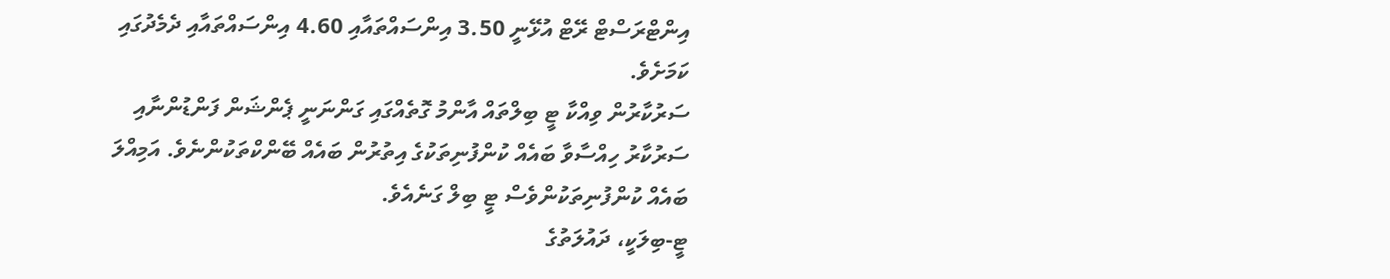އިންޓްރަސްޓް ރޭޓް އުޅޭނީ 3.50 އިންސައްތައާއި 4.60 އިންސައްތައާއި ދެމެދުގައި ކަމަށެވެ.
ސަރުކާރުން ވިއްކާ ޓީ ބިލްތައް އާންމު ގޮތެއްގައި ގަންނަނީ ޕެންޝަން ފަންޑުންނާއި ސަރުކާރު ހިއްސާވާ ބައެއް ކުންފުނިތަކުގެ އިތުރުން ބައެއް ބޭންކްތަކުންނެވެ. އަމިއްލަ ބައެއް ކުންފުނިތަކުންވެސް ޓީ ބިލް ގަނެއެވެ.
ޓީ-ބިލަކީ، ދައުލަތުގެ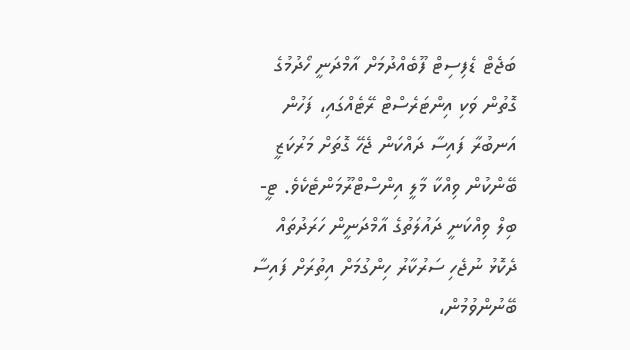ބަޖެޓް ޑެފިސިޓް ފޫބެއްދުމަށް އާމްދަނީ ހޯދުމުގެ ގޮތުން ވަކި އިންޓަރެސްޓް ރޭޓެއްގައި، ފަހުން އަނބުރާ ފައިސާ ދައްކަން ޖެހޭ ގޮތަށް މަރުކަޒީ ބޭންކުން ވިއްކާ މާލީ އިންސްޓްރޫމަންޓެކެވެ. ޓީ-ބިލް ވިއްކަނީ ދައުލަތުގެ އާމްދަނީން ހަރަދުތައް ދެކޮޅު ނުޖެހި ސަރުކާރު ހިންގުމަށް އިތުރަށް ފައިސާ ބޭނުންވުމުން،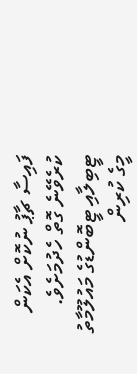ފައިސާ ޗާޕު ނުކޮށް އެކަން ކުރެވޭނެ ގޮތް ހެދުމަށެވެ.
ޓީބިލާއި ޓީބޮންޑުގެ މައުލޫމާތު މީގެ ކުރިން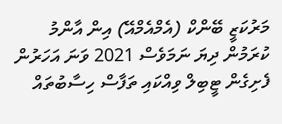މަރުކަޒީ ބޭންކް (އެމްއެމްއޭ) އިން އާންމު ކުރަމުން ދިޔަ ނަމަވެސް 2021 ވަނަ އަހަރުން ފެށިގެން ޓީބިލް ވިއްކައި ތަފާސް ހިސާބުތައް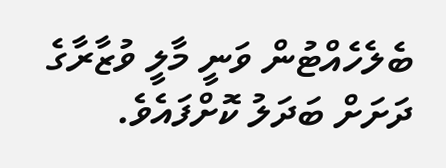ބެލެހެއްޓުން ވަނީ މާލީ ވުޒާރާގެ ދަށަށް ބަދަލު ކޮށްފައެވެ.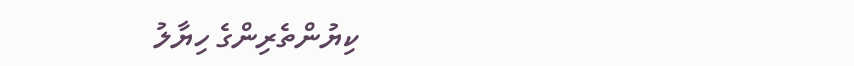ކިޔުންތެރިންގެ ހިޔާލު